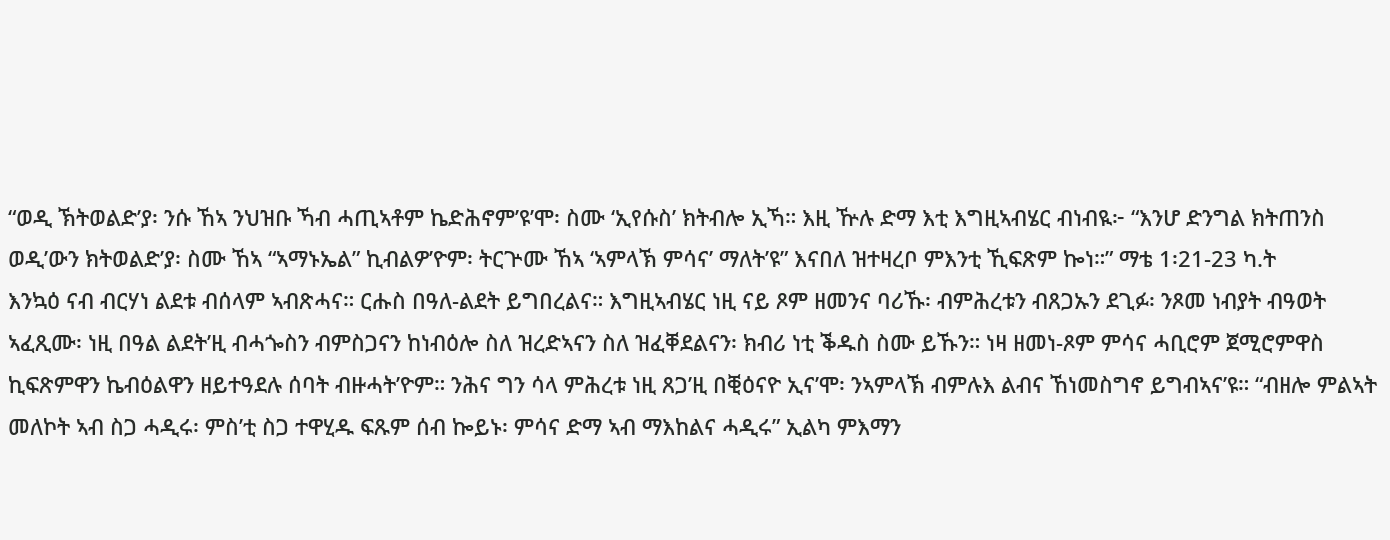“ወዲ ኽትወልድ’ያ፡ ንሱ ኸኣ ንህዝቡ ኻብ ሓጢኣቶም ኬድሕኖም’ዩ’ሞ፡ ስሙ ‘ኢየሱስ’ ክትብሎ ኢኻ። እዚ ዅሉ ድማ እቲ እግዚኣብሄር ብነብዪ፦ “እንሆ ድንግል ክትጠንስ ወዲ’ውን ክትወልድ’ያ፡ ስሙ ኸኣ “ኣማኑኤል” ኪብልዎ’ዮም፡ ትርጕሙ ኸኣ ‘ኣምላኽ ምሳና’ ማለት’ዩ” እናበለ ዝተዛረቦ ምእንቲ ኺፍጽም ኰነ።” ማቴ 1፡21-23 ካ.ት
እንኳዕ ናብ ብርሃነ ልደቱ ብሰላም ኣብጽሓና። ርሑስ በዓለ-ልደት ይግበረልና። እግዚኣብሄር ነዚ ናይ ጾም ዘመንና ባሪኹ፡ ብምሕረቱን ብጸጋኡን ደጊፉ፡ ንጾመ ነብያት ብዓወት ኣፈጺሙ፡ ነዚ በዓል ልደት’ዚ ብሓጐስን ብምስጋናን ከነብዕሎ ስለ ዝረድኣናን ስለ ዝፈቐደልናን፡ ክብሪ ነቲ ቕዱስ ስሙ ይኹን። ነዛ ዘመነ-ጾም ምሳና ሓቢሮም ጀሚሮምዋስ ኪፍጽምዋን ኬብዕልዋን ዘይተዓደሉ ሰባት ብዙሓት’ዮም። ንሕና ግን ሳላ ምሕረቱ ነዚ ጸጋ’ዚ በቒዕናዮ ኢና’ሞ፡ ንኣምላኽ ብምሉእ ልብና ኸነመስግኖ ይግብኣና’ዩ። “ብዘሎ ምልኣት መለኮት ኣብ ስጋ ሓዲሩ፡ ምስ’ቲ ስጋ ተዋሂዱ ፍጹም ሰብ ኰይኑ፡ ምሳና ድማ ኣብ ማእከልና ሓዲሩ” ኢልካ ምእማን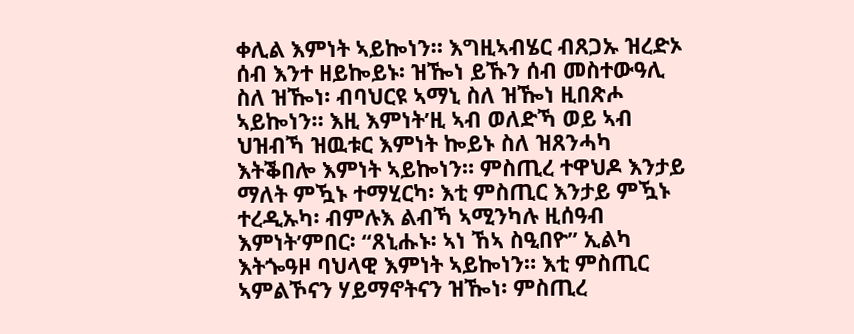ቀሊል እምነት ኣይኰነን። እግዚኣብሄር ብጸጋኡ ዝረድኦ ሰብ እንተ ዘይኰይኑ፡ ዝዀነ ይኹን ሰብ መስተውዓሊ ስለ ዝዀነ፡ ብባህርዩ ኣማኒ ስለ ዝዀነ ዚበጽሖ ኣይኰነን። እዚ እምነት’ዚ ኣብ ወለድኻ ወይ ኣብ ህዝብኻ ዝዉቱር እምነት ኰይኑ ስለ ዝጸንሓካ እትቕበሎ እምነት ኣይኰነን። ምስጢረ ተዋህዶ እንታይ ማለት ምዃኑ ተማሂርካ፡ እቲ ምስጢር እንታይ ምዃኑ ተረዲኡካ፡ ብምሉእ ልብኻ ኣሚንካሉ ዚሰዓብ እምነት’ምበር፡ “ጸኒሑኑ፡ ኣነ ኸኣ ስዒበዮ” ኢልካ እትጐዓዞ ባህላዊ እምነት ኣይኰነን። እቲ ምስጢር ኣምልኾናን ሃይማኖትናን ዝዀነ፡ ምስጢረ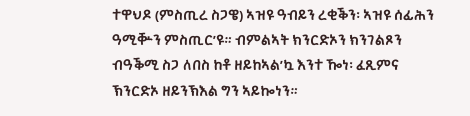ተዋህዶ (ምስጢረ ስጋዌ) ኣዝዩ ዓብይን ረቂቕን፡ ኣዝዩ ሰፊሕን ዓሚቝን ምስጢር’ዩ። ብምልኣት ክንርድኦን ክንገልጾን ብዓቕሚ ስጋ ለበስ ከቶ ዘይከኣል’ኳ እንተ ዀነ፡ ፈጺምና ኽንርድኦ ዘይንኽእል ግን ኣይኰነን።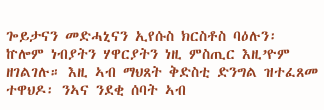ጐይታናን መድሓኒናን ኢየሱስ ክርስቶስ ባዕሉን፡ ኵሎም ነብያትን ሃዋርያትን ነዚ ምስጢር እዚ’ዮም ዘገልገሉ። እዚ ኣብ ማህጸት ቅድስቲ ድንግል ዝተፈጸመ ተዋህዶ፡ ንኣና ንደቂ ሰባት ኣብ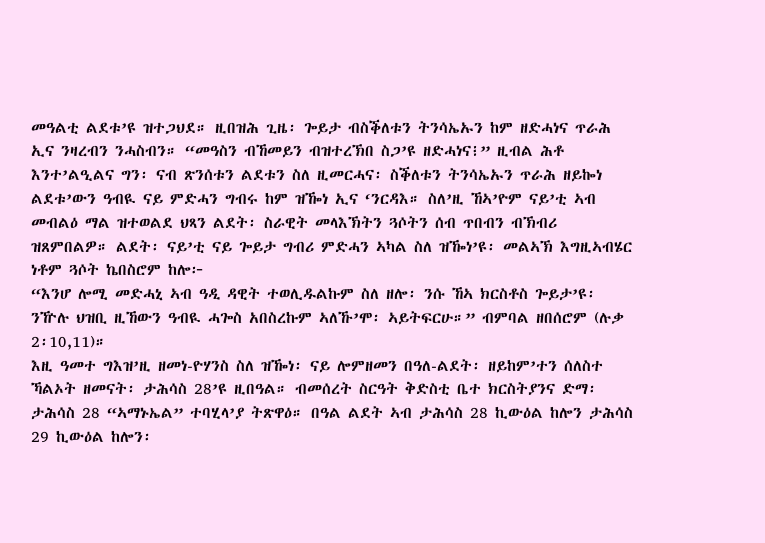መዓልቲ ልደቱ’ዩ ዝተጋህደ። ዚበዝሕ ጊዜ፡ ጐይታ ብስቕለቱን ትንሳኤኡን ከም ዘድሓነና ጥራሕ ኢና ንዛረብን ንሓስብን። “መዓስን ብኸመይን ብዝተረኽበ ስጋ’ዩ ዘድሓነና፧” ዚብል ሕቶ እንተ’ልዒልና ግን፡ ናብ ጽንሰቱን ልደቱን ስለ ዚመርሓና፡ ስቕለቱን ትንሳኤኡን ጥራሕ ዘይኰነ ልደቱ’ውን ዓብዪ ናይ ምድሓን ግብሩ ከም ዝዀነ ኢና ‘ንርዳእ። ስለ’ዚ ኸኣ’ዮም ናይ’ቲ ኣብ መብልዕ ማል ዝተወልደ ህጻን ልደት፡ ስራዊት መላእኽትን ጓሶትን ሰብ ጥበብን ብኽብሪ ዝጸምበልዎ። ልደት፡ ናይ’ቲ ናይ ጐይታ ግብሪ ምድሓን ኣካል ስለ ዝዀነ’ዩ፡ መልኣኽ እግዚኣብሄር ነቶም ጓሶት ኬበስሮም ከሎ፦
“እንሆ ሎሚ መድሓኒ ኣብ ዓዲ ዳዊት ተወሊዱልኩም ስለ ዘሎ፡ ንሱ ኸኣ ክርስቶስ ጐይታ’ዩ፡ ንዅሉ ህዝቢ ዚኸውን ዓብዪ ሓጐስ አበስረኩም ኣለኹ’ሞ፡ ኣይትፍርሁ።” ብምባል ዘበሰሮም (ሉቃ 2፡10,11)።
እዚ ዓመተ ግእዝ’ዚ ዘመነ-ዮሃንስ ስለ ዝዀነ፡ ናይ ሎምዘመን በዓለ-ልደት፡ ዘይከም’ተን ሰለስተ ኻልኦት ዘመናት፡ ታሕሳስ 28’ዩ ዚበዓል። ብመሰረት ስርዓት ቅድስቲ ቤተ ክርስትያንና ድማ፡ ታሕሳስ 28 “ኣማኑኤል” ተባሂላ’ያ ትጽዋዕ። በዓል ልደት ኣብ ታሕሳስ 28 ኪውዕል ከሎን ታሕሳስ 29 ኪውዕል ከሎን፡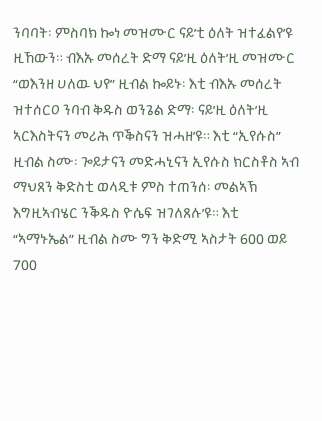ንባባት፡ ምስባክ ኰነ መዝሙር ናይ’ቲ ዕለት ዝተፈልየ’ዩ ዚኸውን። ብእኡ መሰረት ድማ ናይ’ዚ ዕለት’ዚ መዝሙር “ወእንዘ ሀለዉ ህየ” ዚብል ኰይኑ፡ እቲ ብእኡ መሰረት ዝተሰርዐ ንባብ ቅዱስ ወንጌል ድማ፡ ናይ’ዚ ዕለት’ዚ ኣርእስትናን መሪሕ ጥቕስናን ዝሓዘ’ዩ። እቲ “ኢየሱስ” ዚብል ስሙ፡ ጐይታናን መድሓኒናን ኢየሱስ ክርስቶስ ኣብ ማህጸን ቅድስቲ ወላዲቱ ምስ ተጠንሰ፡ መልኣኽ እግዚኣብሄር ንቕዱስ ዮሴፍ ዝገለጸሉ’ዩ። እቲ “ኣማኑኤል” ዚብል ስሙ ግን ቅድሚ ኣስታት 600 ወይ 700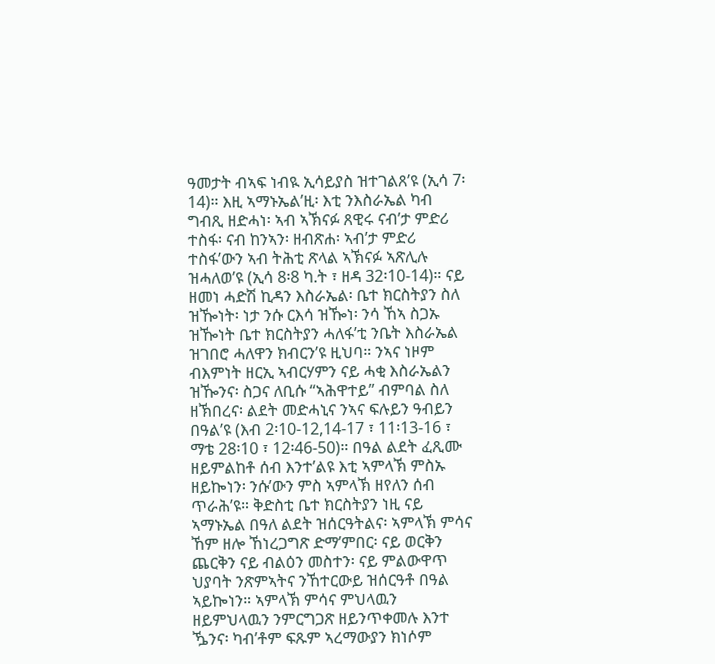ዓመታት ብኣፍ ነብዪ ኢሳይያስ ዝተገልጸ’ዩ (ኢሳ 7፡14)። እዚ ኣማኑኤል’ዚ፡ እቲ ንእስራኤል ካብ ግብጺ ዘድሓነ፡ ኣብ ኣኽናፉ ጸዊሩ ናብ’ታ ምድሪ ተስፋ፡ ናብ ከንኣን፡ ዘብጽሐ፡ ኣብ’ታ ምድሪ ተስፋ’ውን ኣብ ትሕቲ ጽላል ኣኽናፉ ኣጽሊሉ ዝሓለወ’ዩ (ኢሳ 8፡8 ካ.ት ፣ ዘዳ 32፡10-14)። ናይ ዘመነ ሓድሽ ኪዳን እስራኤል፡ ቤተ ክርስትያን ስለ ዝዀነት፡ ነታ ንሱ ርእሳ ዝዀነ፡ ንሳ ኸኣ ስጋኡ ዝዀነት ቤተ ክርስትያን ሓለፋ’ቲ ንቤት እስራኤል ዝገበሮ ሓለዋን ክብርን’ዩ ዚህባ። ንኣና ነዞም ብእምነት ዘርኢ ኣብርሃምን ናይ ሓቂ እስራኤልን ዝዀንና፡ ስጋና ለቢሱ “ኣሕዋተይ” ብምባል ስለ ዘኽበረና፡ ልደት መድሓኒና ንኣና ፍሉይን ዓብይን በዓል’ዩ (እብ 2፡10-12,14-17 ፣ 11፡13-16 ፣ ማቴ 28፡10 ፣ 12፡46-50)። በዓል ልደት ፈጺሙ ዘይምልከቶ ሰብ እንተ’ልዩ እቲ ኣምላኽ ምስኡ ዘይኰነን፡ ንሱ’ውን ምስ ኣምላኽ ዘየለን ሰብ ጥራሕ’ዩ። ቅድስቲ ቤተ ክርስትያን ነዚ ናይ ኣማኑኤል በዓለ ልደት ዝሰርዓትልና፡ ኣምላኽ ምሳና ኸም ዘሎ ኸነረጋግጽ ድማ’ምበር፡ ናይ ወርቅን ጨርቅን ናይ ብልዕን መስተን፡ ናይ ምልውዋጥ ህያባት ንጽምኣትና ንኸተርውይ ዝሰርዓቶ በዓል ኣይኰነን። ኣምላኽ ምሳና ምህላዉን ዘይምህላዉን ንምርግጋጽ ዘይንጥቀመሉ እንተ ዄንና፡ ካብ’ቶም ፍጹም ኣረማውያን ክነሶም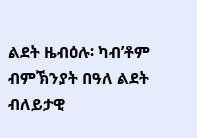ልደት ዜብዕሉ፡ ካብ’ቶም ብምኽንያት በዓለ ልደት ብለይታዊ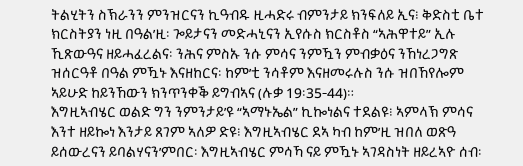ትልሂትን ስኽራንን ምንዝርናን ኪዓብዱ ዚሓድሩ ብምንታይ ክንፍለይ ኢና፧ ቅድስቲ ቤተ ክርስትያን ነዚ በዓል’ዚ፡ ጐይታናን መድሓኒናን ኢየሱስ ክርስቶስ “ኣሕዋተይ” ኢሉ ኺጽውዓና ዘይሓፈረልና፡ ንሕና ምስኡ ንሱ ምሳና ንምዃን ምብቃዕና ንኸነረጋግጽ ዝሰርዓቶ በዓል ምዃኑ እናዘከርና፡ ከም’ቲ ንሳቶም እናዘመሩሉስ ንሱ ዝበኸየሎም ኣይሁድ ከይንኸውን ክንጥንቀቕ ይግብኣና (ሉቃ 19፡35-44)።
እግዚኣብሄር ወልድ ግን ንምንታይ’ዩ “ኣማኑኤል” ኪኰነልና ተደልዩ፧ ኣምላኽ ምሳና እንተ ዘይኰነ እንታይ ጸገም ኣለዎ ድዩ፧ እግዚኣብሄር ደኣ ካብ ከም’ዚ ዝበለ ወጽዓ ይሰውረናን ይባልሃናን’ምበር፡ እግዚኣብሄር ምሳኻ ናይ ምዃኑ ኣገዳስነት ዘይረኣዮ ሰብ፡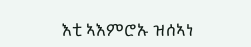እቲ ኣእምሮኡ ዝሰኣነ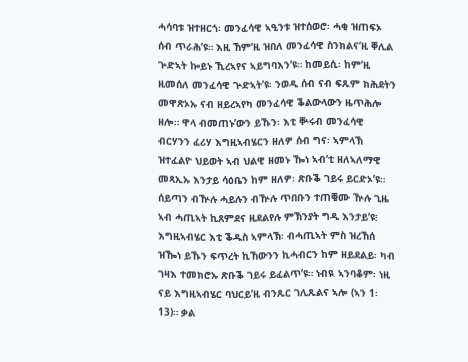ሓሳባቱ ዝተዘርጎ፡ መንፈሳዊ ኣዒንቱ ዝተሰወሮ፡ ሓቂ ዝጠፍኦ ሰብ ጥራሕ’ዩ። እዚ ኸም’ዚ ዝበለ መንፈሳዊ ስንክልና’ዚ ቐሊል ጕድኣት ኰይኑ ኺረኣየና ኣይግባእን’ዩ። ከመይሲ፡ ከም’ዚ ዚመሰለ መንፈሳዊ ጕድኣት’ዩ፡ ንወዲ ሰብ ናብ ፍጹም ክሕደትን መዋጽኦኡ ናብ ዘይረኣየካ መንፈሳዊ ቕልውላውን ዜጥሕሎ ዘሎ። ዋላ ብመጠኑ’ውን ይኹን፡ እቲ ቝሩብ መንፈሳዊ ብርሃንን ፈሪሃ እግዚኣብሄርን ዘለዎ ሰብ ግና፡ ኣምላኽ ዝተፈልዮ ህይወት ኣብ ህልዊ ዘመኑ ዀነ ኣብ’ቲ ዘለኣለማዊ መጻኢኡ እንታይ ሳዕቤን ከም ዘለዎ፡ ጽቡቕ ገይሩ ይርድኦ’ዩ። ሰይጣን ብዅሉ ሓይሉን ብዅሉ ጥበቡን ተጠቒሙ ዅሉ ጊዜ ኣብ ሓጢኣት ኪጸምደና ዚደልየሉ ምኽንያት ግዲ እንታይ’ዩ፧ እግዚኣብሄር እቲ ቕዱስ ኣምላኽ፡ ብሓጢኣት ምስ ዝረኸሰ ዝዀነ ይኹን ፍጥረት ኪኸውንን ኪሓብርን ከም ዘይደልይ፡ ካብ ገዛእ ተመክሮኡ ጽቡቕ ገይሩ ይፈልጥ’ዩ። ነብዪ ኣንባቆም፡ ነዚ ናይ እግዚኣብሄር ባህርይ’ዚ ብንጹር ገሊጹልና ኣሎ (ኣን 1፡13)። ቃል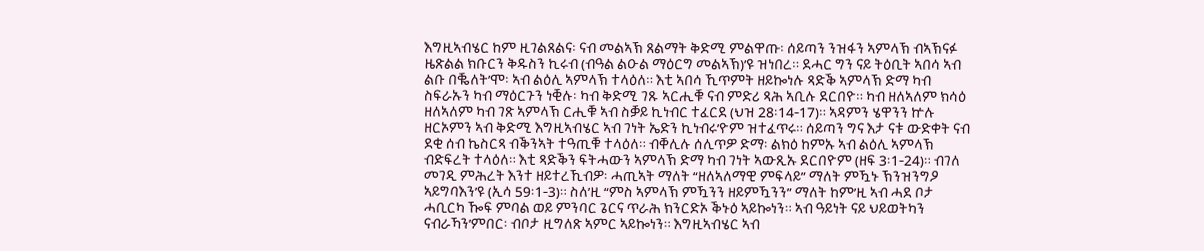እግዚኣብሄር ከም ዚገልጸልና፡ ናብ መልኣኽ ጸልማት ቅድሚ ምልዋጡ፡ ሰይጣን ንዝፋን ኣምላኽ ብኣኽናፉ ዜጽልል ክቡርን ቅዱስን ኪሩብ (ብዓል ልዑል ማዕርግ መልኣኽ)’ዩ ዝነበረ። ደሓር ግን ናይ ትዕቢት ኣበሳ ኣብ ልቡ በቘለት’ሞ፡ ኣብ ልዕሊ ኣምላኽ ተላዕለ። እቲ ኣበሳ ኺጥምት ዘይኰነሉ ጻድቕ ኣምላኽ ድማ ካብ ስፍራኡን ካብ ማዕርጉን ነቒሉ፡ ካብ ቅድሚ ገጹ ኣርሒቑ ናብ ምድሪ ጻሕ ኣቢሉ ደርበዮ። ካብ ዘለኣለም ክሳዕ ዘለኣለም ካብ ገጽ ኣምላኽ ርሒቑ ኣብ ስቓይ ኪነብር ተፈርደ (ህዝ 28፡14-17)። ኣዳምን ሄዋንን ኵሉ ዘርኦምን ኣብ ቅድሚ እግዚኣብሄር ኣብ ገነት ኤድን ኪነብሩ’ዮም ዝተፈጥሩ። ሰይጣን ግና እታ ናቱ ውድቀት ናብ ደቂ ሰብ ኬስርጻ ብቕንኣት ተዓጢቑ ተላዕለ። ብቐሊሉ ሰሊጥዎ ድማ፡ ልክዕ ከምኡ ኣብ ልዕሊ ኣምላኽ ብድፍረት ተላዕለ። እቲ ጻድቕን ፍትሓውን ኣምላኽ ድማ ካብ ገነት ኣውጺኡ ደርበዮም (ዘፍ 3፡1-24)። ብገለ መገዲ ምሕረት እንተ ዘይተረኺብዎ፡ ሓጢኣት ማለት “ዘለኣለማዊ ምፍላይ” ማለት ምዃኑ ኽንዝንግዖ ኣይግባእን’ዩ (ኢሳ 59፡1-3)። ስለ’ዚ “ምስ ኣምላኽ ምዃንን ዘይምዃንን” ማለት ከም’ዚ ኣብ ሓደ ቦታ ሓቢርካ ዀፍ ምባል ወይ ምንባር ጌርና ጥራሕ ክንርድኦ ቕኑዕ ኣይኰነን። ኣብ ዓይነት ናይ ህይወትካን ናብራኻን’ምበር፡ ብቦታ ዚግለጽ ኣምር ኣይኰነን። እግዚኣብሄር ኣብ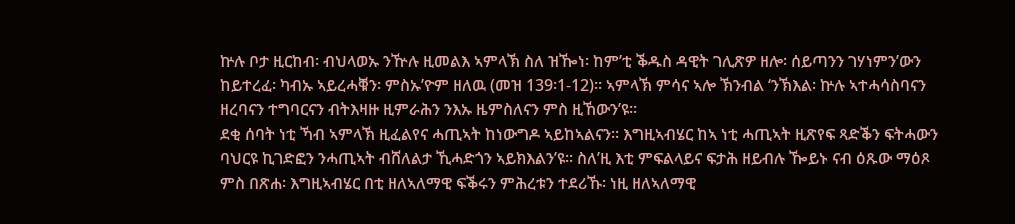ኵሉ ቦታ ዚርከብ፡ ብህላወኡ ንዅሉ ዚመልእ ኣምላኽ ስለ ዝዀነ፡ ከም’ቲ ቕዱስ ዳዊት ገሊጽዎ ዘሎ፡ ሰይጣንን ገሃነምን’ውን ከይተረፈ፡ ካብኡ ኣይረሓቑን፡ ምስኡ’ዮም ዘለዉ (መዝ 139፡1-12)። ኣምላኽ ምሳና ኣሎ ኽንብል ‘ንኽእል፡ ኵሉ ኣተሓሳስባናን ዘረባናን ተግባርናን ብትእዛዙ ዚምራሕን ንእኡ ዜምስለናን ምስ ዚኸውን’ዩ።
ደቂ ሰባት ነቲ ኻብ ኣምላኽ ዚፈልየና ሓጢኣት ከነውግዶ ኣይከኣልናን። እግዚኣብሄር ከኣ ነቲ ሓጢኣት ዚጽየፍ ጻድቕን ፍትሓውን ባህርዩ ኪገድፎን ንሓጢኣት ብሸለልታ ኺሓድጎን ኣይክእልን’ዩ። ስለ’ዚ እቲ ምፍልላይና ፍታሕ ዘይብሉ ዀይኑ ናብ ዕጹው ማዕጾ ምስ በጽሐ፡ እግዚኣብሄር በቲ ዘለኣለማዊ ፍቕሩን ምሕረቱን ተደሪኹ፡ ነዚ ዘለኣለማዊ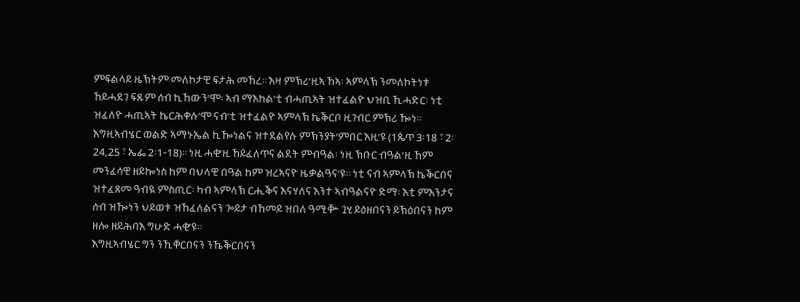ምፍልላይ ዜኽትም መለኮታዊ ፍታሕ መኸረ። እዛ ምኽሪ’ዚኣ ኸኣ፡ ኣምላኽ ንመለኮትነቱ ኸይሓደገ ፍጹም ሰብ ኪኸውን’ሞ፡ ኣብ ማእከል’ቲ ብሓጢኣት ዝተፈልዮ ህዝቢ ኺሓድር፡ ነቲ ዝፈለዮ ሓጢኣት ኬርሕቀሉ’ሞ ናብ’ቲ ዝተፈልዮ ኣምላኽ ኬቕርቦ ዚገብር ምኽሪ ዀነ። እግዚኣብሄር ወልድ ኣማኑኤል ኪዀነልና ዝተደልየሉ ምኽንያት’ምበር እዚ’ዩ (1ጴጥ 3፡18 ፣ 2፡24,25 ፣ ኤፌ 2፡1-18)። ነዚ ሓቂ’ዚ ኸይፈለጥና ልደት ምብዓል፡ ነዚ ኽቡር ብዓል’ዚ ኸም መንፈሳዊ ዘይኰነስ ከም ባህላዊ በዓል ከም ዝረኣናዮ ዜቃልዓና’ዩ። ነቲ ናብ ኣምላኽ ኬቕርበና ዝተፈጸመ ዓብዪ ምስጢር፡ ካብ ኣምላኽ ርሒቕና እናሃለና እንተ ኣብዓልናዮ ድማ፡ እቲ ምእንታና ሰብ ዝዀነን ህይወቱ ዝኸፈለልናን ጐይታ ብኸመይ ዝበለ ዓሚቝ ጓሂ ይዕዘበናን ይኽዕበናን ከም ዘሎ ዘይሕባእ ግሁድ ሓቂ’ዩ።
እግዚኣብሄር ግን ንኺቐርበናን ንኼቕርበናን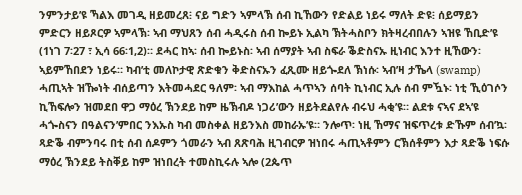ንምንታይ’ዩ ኻልእ መገዲ ዘይመረጸ፧ ናይ ግድን ኣምላኽ ሰብ ኪኸውን የድልይ ነይሩ ማለት ድዩ፧ ሰይማይን ምድርን ዘይጾርዎ ኣምላኽ፡ ኣብ ማህጸን ሰብ ሓዲሩስ ሰብ ኰይኑ ኢልካ ኽትሓስቦን ክትዛረብበሉን ኣዝዩ ኸቢድ’ዩ (1ነገ 7፡27 ፣ ኢሳ 66፡1,2)። ደሓር ከኣ፡ ሰብ ኰይኑስ፡ ኣብ ሰማያት ኣብ ስፍራ ቕድስናኡ ዚነብር እንተ ዚኸውን፡ ኣይምኸበደን ነይሩ። ካብ’ቲ መለኮታዊ ጽድቁን ቅድስናኡን ፈጺሙ ዘይጐደለ ኽነሱ፡ ኣብ’ዛ ታኼላ (swamp) ሓጢኣት ዝዀነት ብሰይጣን እትመሓደር ዓለም፡ ኣብ ማእከል ሓጥኣን ሰባት ኪነብር ኢሉ ሰብ ምዃኑ፡ ነቲ ኺዕገሶን ኪኸፍሎን ዝመደበ ዋጋ ማዕረ ኽንደይ ከም ዜኽብዶ ነጋሪ’ውን ዘይትደልየሉ ብሩህ ሓቂ’ዩ። ልደቱ ናኣና ደኣ’ዩ ሓጐስናን በዓልናን’ምበር ንእኡስ ካብ መስቀል ዘይንእስ መከራኡ’ዩ። ንሎጥ፡ ነዚ ኸማና ዝፍጥረቱ ድኹም ሰብ’ኳ፡ ጻድቕ ብምንባሩ በቲ ሰብ ሰዶምን ጎመራን ኣብ ጸጽባሕ ዚገብርዎ ዝነበሩ ሓጢኣቶምን ርኽሰቶምን እታ ጻድቕ ነፍሱ ማዕረ ኽንደይ ትስቐይ ከም ዝነበረት ተመስኪሩሉ ኣሎ (2ጴጥ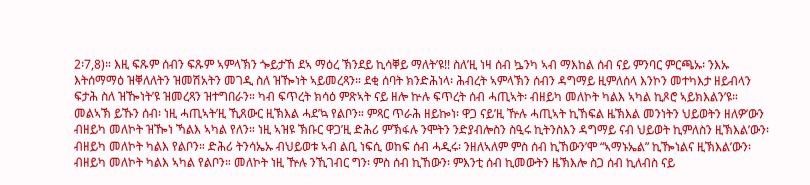2፡7,8)። እዚ ፍጹም ሰብን ፍጹም ኣምላኽን ጐይታኸ ደኣ ማዕረ ኽንደይ ኪሳቐይ ማለት’ዩ!! ስለ’ዚ ነዛ ሰብ ኴንካ ኣብ ማእከል ሰብ ናይ ምንባር ምርጫኡ፡ ንእኡ እትሰማማዕ ዝቐለለትን ዝመሽአትን መገዲ ስለ ዝዀነት ኣይመረጻን። ደቂ ሰባት ክንድሕነላ፡ ሕብረት ኣምላኽን ሰብን ዳግማይ ዚምለሰላ እንኮን መተካእታ ዘይብላን ፍታሕ ስለ ዝዀነት’ዩ ዝመረጻን ዝተግበራን። ካብ ፍጥረት ክሳዕ ምጽኣት ናይ ዘሎ ኵሉ ፍጥረት ሰብ ሓጢኣት፡ ብዘይካ መለኮት ካልእ ኣካል ኪጾሮ ኣይክእልን’ዩ። መልኣኽ ይኹን ሰብ፡ ነዚ ሓጢኣት’ዚ ኺጸውር ዚኽእል ሓደ’ኳ የልቦን። ምጻር ጥራሕ ዘይኰነ፡ ዋጋ ናይ’ዚ ዅሉ ሓጢኣት ኪኸፍል ዜኽእል መንነትን ህይወትን ዘለዎ’ውን ብዘይካ መለኮት ዝዀነ ኻልእ ኣካል የለን። ነዚ ኣዝዩ ኽቡር ዋጋ’ዚ ድሕሪ ምኽፋሉ ንሞትን ንድያብሎስን ስዒሩ ኪትንስእን ዳግማይ ናብ ህይወት ኪምለስን ዚኽእል’ውን፡ ብዘይካ መለኮት ካልእ የልቦን። ድሕሪ ትንሳኤኡ ብህይወቱ ኣብ ልቢ ነፍሲ ወከፍ ሰብ ሓዲሩ፡ ንዘለኣለም ምስ ሰብ ኪኸውን’ሞ “ኣማኑኤል” ኪዀነልና ዚኽእል’ውን፡ ብዘይካ መለኮት ካልእ ኣካል የልቦን። መለኮት ነዚ ዅሉ ንኺገብር ግን፡ ምስ ሰብ ኪኸውን፡ ምእንቲ ሰብ ኪመውትን ዜኽእሎ ስጋ ሰብ ኪለብስ ናይ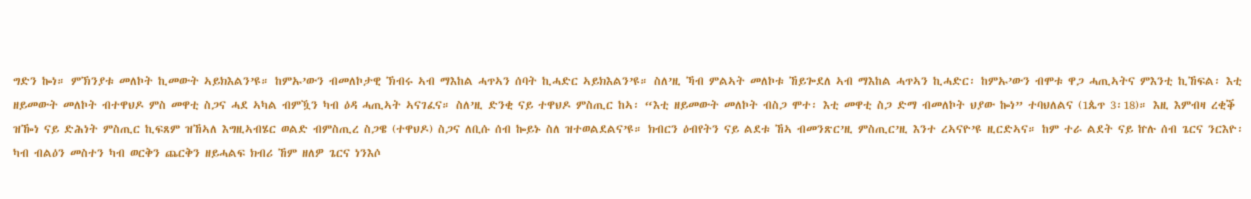ግድን ኰነ። ምኽንያቱ መለኮት ኪመውት ኣይክእልን’ዩ። ከምኡ’ውን ብመለኮታዊ ኽብሩ ኣብ ማእከል ሓጥኣን ሰባት ኪሓድር ኣይክእልን’ዩ። ስለ’ዚ ኻብ ምልኣት መለኮቱ ኸይጐደለ ኣብ ማእከል ሓጥኣን ኪሓድር፡ ከምኡ’ውን ብሞቱ ዋጋ ሓጢኣትና ምእንቲ ኪኸፍል፡ እቲ ዘይመውት መለኮት ብተዋህዶ ምስ መዋቲ ስጋና ሓደ ኣካል ብምዃን ካብ ዕዳ ሓጢኣት ኣናገፈና። ስለ’ዚ ድንቂ ናይ ተዋህዶ ምስጢር ከኣ፡ “እቲ ዘይመውት መለኮት ብስጋ ሞተ፡ እቲ መዋቲ ስጋ ድማ ብመለኮት ህያው ኰነ” ተባህለልና (1ጴጥ 3፡18)። እዚ እምብዛ ረቂቕ ዝዀነ ናይ ድሕነት ምስጢር ኪፍጸም ዝኸኣለ እግዚኣብሄር ወልድ ብምስጢረ ስጋዌ (ተዋህዶ) ስጋና ለቢሱ ሰብ ኰይኑ ስለ ዝተወልደልና’ዩ። ክብርን ዕብየትን ናይ ልደቱ ኸኣ ብመንጽር’ዚ ምስጢር’ዚ እንተ ረኣናዮ’ዩ ዚርድኣና። ከም ተራ ልደት ናይ ኵሉ ሰብ ጌርና ንርእዮ፡ ካብ ብልዕን መስተን ካብ ወርቅን ጨርቅን ዘይሓልፍ ክብሪ ኸም ዘለዎ ጌርና ነንእሶ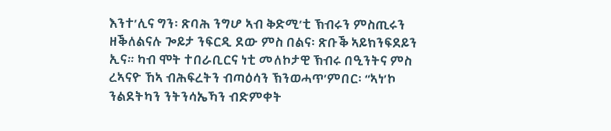እንተ’ሊና ግን፡ ጽባሕ ንግሆ ኣብ ቅድሚ’ቲ ኽብሩን ምስጢሩን ዘቕለልናሉ ጐይታ ንፍርዲ ደው ምስ በልና፡ ጽቡቕ ኣይክንፍደይን ኢና። ካብ ሞት ተበራቢርና ነቲ መለኮታዊ ኽብሩ በዒንትና ምስ ረኣናዮ ኸኣ ብሕፍረትን ብጣዕሳን ኽንወሓጥ’ምበር፡ “ኣነ’ኮ ንልደትካን ንትንሳኤኻን ብድምቀት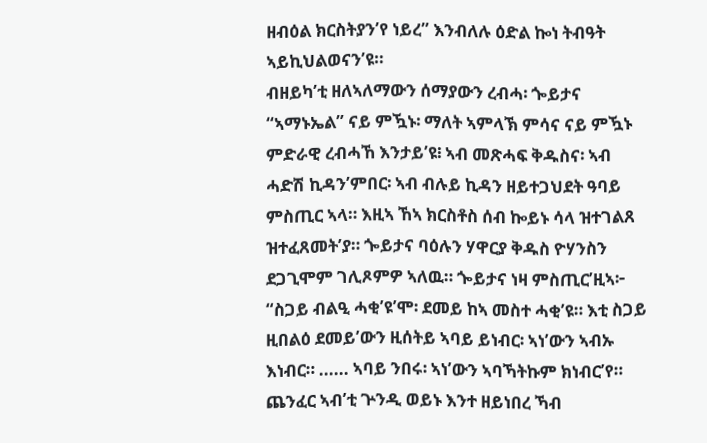ዘብዕል ክርስትያን’የ ነይረ” እንብለሉ ዕድል ኰነ ትብዓት ኣይኪህልወናን’ዩ።
ብዘይካ’ቲ ዘለኣለማውን ሰማያውን ረብሓ፡ ጐይታና “ኣማኑኤል” ናይ ምዃኑ፡ ማለት ኣምላኽ ምሳና ናይ ምዃኑ ምድራዊ ረብሓኸ እንታይ’ዩ፧ ኣብ መጽሓፍ ቅዱስና፡ ኣብ ሓድሽ ኪዳን’ምበር፡ ኣብ ብሉይ ኪዳን ዘይተጋህደት ዓባይ ምስጢር ኣላ። እዚኣ ኸኣ ክርስቶስ ሰብ ኰይኑ ሳላ ዝተገልጸ ዝተፈጸመት’ያ። ጐይታና ባዕሉን ሃዋርያ ቅዱስ ዮሃንስን ደጋጊሞም ገሊጾምዎ ኣለዉ። ጐይታና ነዛ ምስጢር’ዚኣ፦
“ስጋይ ብልዒ ሓቂ’ዩ’ሞ፡ ደመይ ከኣ መስተ ሓቂ’ዩ። እቲ ስጋይ ዚበልዕ ደመይ’ውን ዚሰትይ ኣባይ ይነብር፡ ኣነ’ውን ኣብኡ እነብር። ...... ኣባይ ንበሩ፡ ኣነ’ውን ኣባኻትኩም ክነብር’የ። ጨንፈር ኣብ’ቲ ጕንዲ ወይኑ እንተ ዘይነበረ ኻብ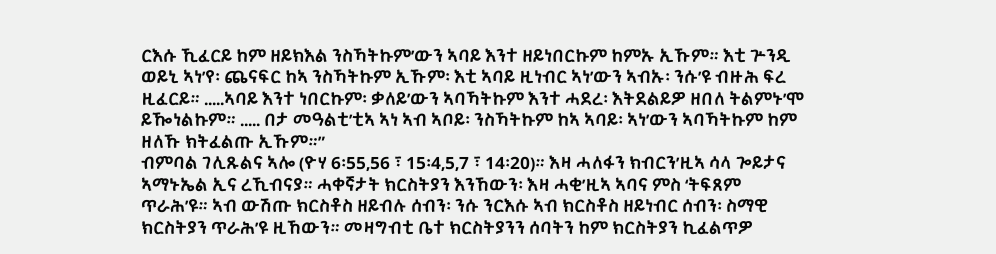ርእሱ ኺፈርይ ከም ዘይክእል ንስኻትኩም’ውን ኣባይ እንተ ዘይነበርኩም ከምኡ ኢኹም። እቲ ጕንዲ ወይኒ ኣነ’የ፡ ጨናፍር ከኣ ንስኻትኩም ኢኹም፡ እቲ ኣባይ ዚነብር ኣነ’ውን ኣብኡ፡ ንሱ’ዩ ብዙሕ ፍረ ዚፈርይ። .....ኣባይ እንተ ነበርኩም፡ ቃለይ’ውን ኣባኻትኩም እንተ ሓደረ፡ እትደልይዎ ዘበለ ትልምኑ’ሞ ይዀነልኩም። ..... በታ መዓልቲ’ቲኣ ኣነ ኣብ ኣቦይ፡ ንስኻትኩም ከኣ ኣባይ፡ ኣነ’ውን ኣባኻትኩም ከም ዘለኹ ክትፈልጡ ኢኹም።”
ብምባል ገሊጹልና ኣሎ (ዮሃ 6፡55,56 ፣ 15፡4,5,7 ፣ 14፡20)። እዛ ሓለፋን ክብርን’ዚኣ ሳላ ጐይታና ኣማኑኤል ኢና ረኺብናያ። ሓቀኛታት ክርስትያን እንኸውን፡ እዛ ሓቂ’ዚኣ ኣባና ምስ ‘ትፍጸም ጥራሕ’ዩ። ኣብ ውሽጡ ክርስቶስ ዘይብሉ ሰብን፡ ንሱ ንርእሱ ኣብ ክርስቶስ ዘይነብር ሰብን፡ ስማዊ ክርስትያን ጥራሕ’ዩ ዚኸውን። መዛግብቲ ቤተ ክርስትያንን ሰባትን ከም ክርስትያን ኪፈልጥዎ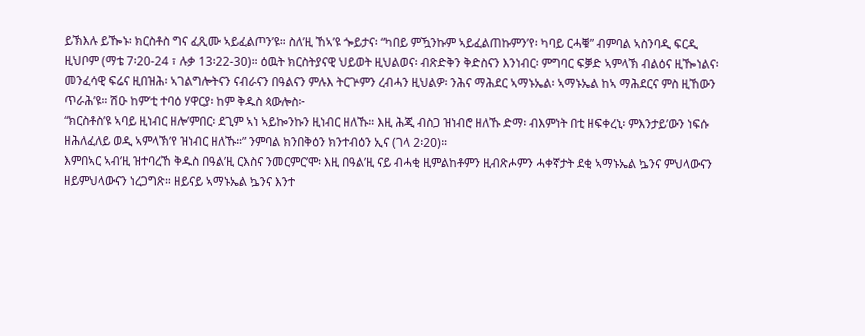ይኽእሉ ይዀኑ፡ ክርስቶስ ግና ፈጺሙ ኣይፈልጦን’ዩ። ስለ’ዚ ኸኣ’ዩ ጐይታና፡ “ካበይ ምዃንኩም ኣይፈልጠኩምን’የ፡ ካባይ ርሓቑ” ብምባል ኣስንባዲ ፍርዲ ዚህቦም (ማቴ 7፡20-24 ፣ ሉቃ 13፡22-30)። ዕዉት ክርስትያናዊ ህይወት ዚህልወና፡ ብጽድቅን ቅድስናን እንነብር፡ ምግባር ፍቓድ ኣምላኽ ብልዕና ዚዀነልና፡ መንፈሳዊ ፍሬና ዚበዝሕ፡ ኣገልግሎትናን ናብራናን በዓልናን ምሉእ ትርጕምን ረብሓን ዚህልዎ፡ ንሕና ማሕደር ኣማኑኤል፡ ኣማኑኤል ከኣ ማሕደርና ምስ ዚኸውን ጥራሕ’ዩ። ሽዑ ከም’ቲ ተባዕ ሃዋርያ፡ ከም ቅዱስ ጳውሎስ፦
“ክርስቶስ’ዩ ኣባይ ዚነብር ዘሎ’ምበር፡ ደጊም ኣነ ኣይኰንኩን ዚነብር ዘለኹ። እዚ ሕጂ ብስጋ ዝነብሮ ዘለኹ ድማ፡ ብእምነት በቲ ዘፍቀረኒ፡ ምእንታይ’ውን ነፍሱ ዘሕለፈለይ ወዲ ኣምላኽ’የ ዝነብር ዘለኹ።” ንምባል ክንበቅዕን ክንተብዕን ኢና (ገላ 2፡20)።
እምበኣር ኣብ’ዚ ዝተባረኸ ቅዱስ በዓል’ዚ ርእስና ንመርምር’ሞ፡ እዚ በዓል’ዚ ናይ ብሓቂ ዚምልከቶምን ዚብጽሖምን ሓቀኛታት ደቂ ኣማኑኤል ኴንና ምህላውናን ዘይምህላውናን ነረጋግጽ። ዘይናይ ኣማኑኤል ኴንና እንተ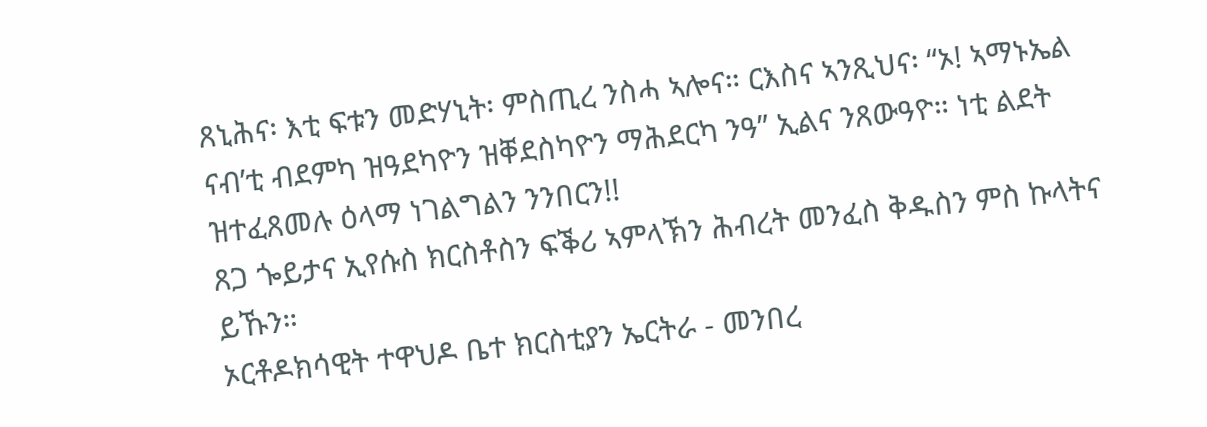ጸኒሕና፡ እቲ ፍቱን መድሃኒት፡ ምስጢረ ንስሓ ኣሎና። ርእስና ኣንጺህና፡ “ኦ! ኣማኑኤል ናብ’ቲ ብደምካ ዝዓደካዮን ዝቐደስካዮን ማሕደርካ ንዓ” ኢልና ንጸውዓዮ። ነቲ ልደት ዝተፈጸመሉ ዕላማ ነገልግልን ንንበርን!!
ጸጋ ጐይታና ኢየሱስ ክርስቶስን ፍቕሪ ኣምላኽን ሕብረት መንፈስ ቅዱስን ምስ ኩላትና ይኹን።
ኦርቶዶክሳዊት ተዋህዶ ቤተ ክርስቲያን ኤርትራ - መንበረ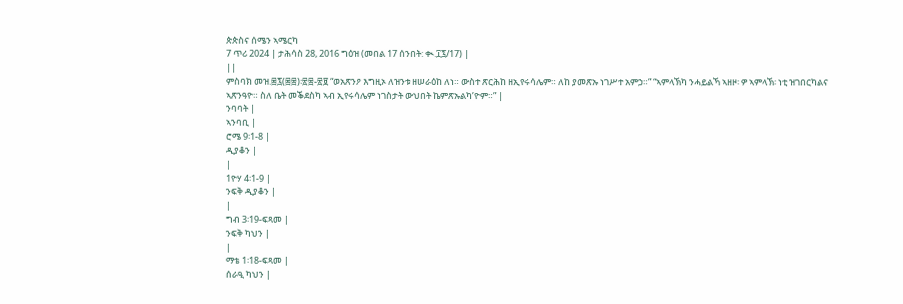ጵጵስና ሰሜን ኣሜርካ
7 ጥሪ 2024 | ታሕሳስ 28, 2016 ግዕዝ (መበል 17 ሰንበት: ቊ.፲፯/17) |
||
ምስባክ መዝ.፷፯(፷፰)፡፳፰-፳፱ “ወአጽንዖ እግዚኦ ለዝንቱ ዘሠራዕከ ለነ። ውስተ ጽርሕከ ዘኢየሩሳሌም። ለከ ያመጽኡ ነገሥተ አምኃ።” “ኣምላኽካ ንሓይልኻ ኣዘዞ፡ ዎ ኣምላኽ፡ ነቲ ዝገበርካልና ኣጽንዓዮ። ስለ ቤት መቕደስካ ኣብ ኢየሩሳሌም ነገስታት ውህበት ኬምጽኡልካ’ዮም።” |
ንባባት |
ኣንባቢ |
ሮሜ 9፡1-8 |
ዲያቆን |
|
1ዮሃ 4፡1-9 |
ንፍቅ ዲያቆን |
|
ግብ 3፡19-ፍጻመ |
ንፍቅ ካህን |
|
ማቴ 1፡18-ፍጻመ |
ሰራዒ ካህን |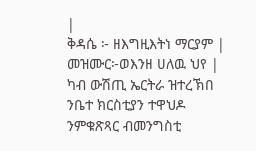|
ቅዳሴ ፦ ዘእግዚእትነ ማርያም | መዝሙር፦ወእንዘ ሀለዉ ህየ |
ካብ ውሽጢ ኤርትራ ዝተረኽበ ንቤተ ክርስቲያን ተዋህዶ ንምቁጽጻር ብመንግስቲ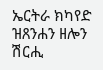ኤርትራ ክካየድ ዝጸንሐን ዘሎን ሽርሒ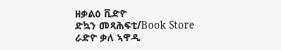ዘቃልዕ ቪድዮ
ድኳን መጻሕፍቲ/Book Store
ራድዮ ቃለ ኣዋዲ